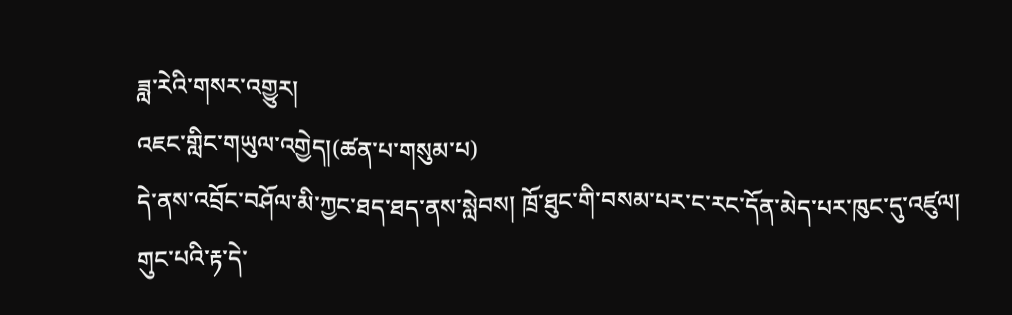ཟླ་རེའི་གསར་འགྱུར།
འཇང་གླིང་གཡུལ་འགྱེད།(ཚན་པ་གསུམ་པ)
དེ་ནས་འབྲོང་བཤོལ་མི་ཀྱང་ཐད་ཐད་ནས་སླེབས། ཁྲོ་ཐུང་གི་བསམ་པར་ང་རང་དོན་མེད་པར་ཁུང་དུ་འཛུལ། གུང་པའི་རྟ་དེ་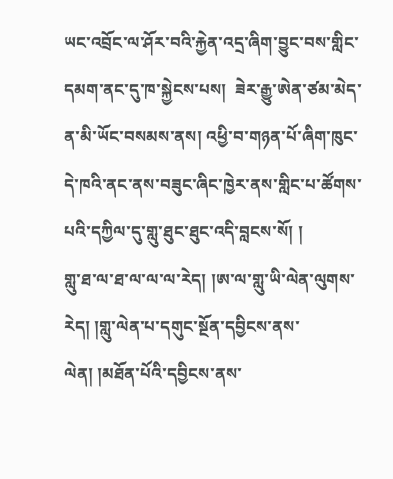ཡང་འབྲོང་ལ་ཤོར་བའི་རྐྱེན་འདྲ་ཞིག་བྱུང་བས་གླིང་དམག་ནང་དུ་ཁ་སྐྱེངས་པས།  ཟེར་རྒྱུ་ཨེན་ཙམ་མེད་ན་མི་ཡོང་བསམས་ནས། འཕྱི་བ་གཉན་པོ་ཞིག་ཁུང་དེ་ཁའི་ནང་ནས་བཟུང་ཞིང་ཁྱེར་ནས་གླིང་པ་ཚོགས་པའི་དཀྱིལ་དུ་གླུ་ཐུང་ཐུང་འདི་བླངས་སོ། །
གླུ་ཐ་ལ་ཐ་ལ་ལ་ལ་རེད། །ཨ་ལ་གླུ་ཡི་ལེན་ལུགས་རེད། །གླུ་ལེན་པ་དགུང་སྔོན་དབྱིངས་ནས་ལེན། །མཐོན་པོའི་དབྱིངས་ནས་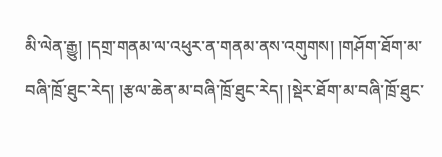མི་ལེན་རྒྱུ། །དགྲ་གནམ་ལ་འཕུར་ན་གནམ་ནས་འགུགས། །གཤོག་ཐོག་མ་བཞི་ཁྲོ་ཐུང་རེད། །རྩལ་ཆེན་མ་བཞི་ཁྲོ་ཐུང་རེད། །སྡེར་ཐོག་མ་བཞི་ཁྲོ་ཐུང་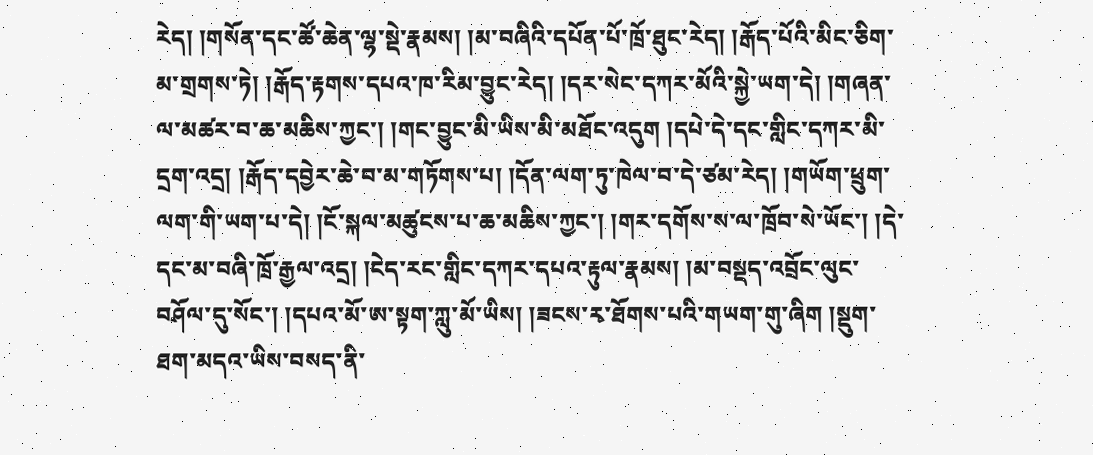རེད། །གསོན་དང་ཚོ་ཆེན་ལྷ་སྡེ་རྣམས། །མ་བཞིའི་དཔོན་པོ་ཁྲོ་ཐུང་རེད། །རྒོད་པོའི་མིང་ཅིག་མ་གྲགས་ཏེ། །རྒོད་རྟགས་དཔའ་ཁ་རིམ་བྱུང་རེད། །དར་སེང་དཀར་མོའི་སྐྱེ་ཡག་དེ། །གཞན་ལ་མཚར་བ་ཆ་མཆིས་ཀྱང་། །གང་བྱུང་མི་ཡིས་མི་མཐོང་འདུག །དཔེ་དེ་དང་གླིང་དཀར་མི་དྲག་འདྲ། །རྒོད་དབྱེར་ཆེ་བ་མ་གཏོགས་པ། །དོན་ལག་ཏུ་ཁེལ་བ་དེ་ཙམ་རེད། །གཡོག་ཕྲུག་ལག་གི་ཡག་པ་དེ། །ངོ་སྐལ་མཚུངས་པ་ཆ་མཆིས་ཀྱང་། །གར་དགོས་ས་ལ་ཁྲོབ་སེ་ཡོང་། །དེ་དང་མ་བཞི་ཁྲོ་རྒྱལ་འདྲ། །ངེད་རང་གླིང་དཀར་དཔའ་རྟུལ་རྣམས། །མ་བསྡད་འབྲོང་ལུང་བཤོལ་དུ་སོང་། །དཔའ་མོ་ཨ་སྟག་ཀླུ་མོ་ཡིས། །ཟངས་རྭ་ཐོགས་པའི་གཡག་གུ་ཞིག །སྡུག་ཐག་མདའ་ཡིས་བསད་ནི་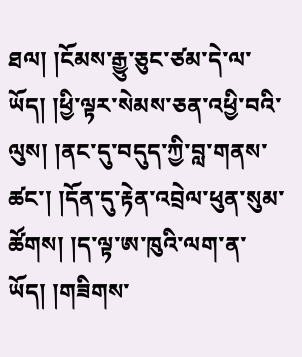ཐལ། །ངོམས་རྒྱུ་ཅུང་ཙམ་དེ་ལ་ཡོད། །ཕྱི་ལྟར་སེམས་ཅན་འཕྱི་བའི་ལུས། །ནང་དུ་བདུད་ཀྱི་བླ་གནས་ཚང་། །དོན་དུ་རྟེན་འབྲེལ་ཕུན་སུམ་ཚོགས། །ད་ལྟ་ཨ་ཁུའི་ལག་ན་ཡོད། །གཟིགས་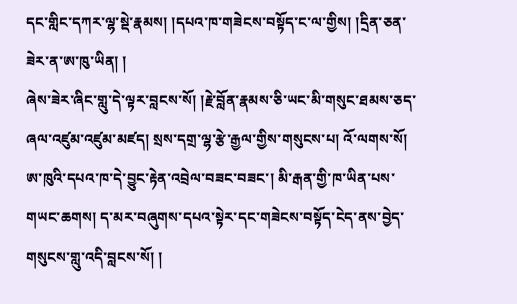དང་གླིང་དཀར་ལྷ་སྡེ་རྣམས། །དཔའ་ཁ་གཟེངས་བསྟོད་ང་ལ་གྱིས། །དྲིན་ཅན་ཟེར་ན་ཨ་ཁུ་ཡིན། །
ཞེས་ཟེར་ཞིང་གླུ་དེ་ལྟར་བླངས་སོ། །རྗེ་བློན་རྣམས་ཅི་ཡང་མི་གསུང་ཐམས་ཅད་ཞལ་འཛུམ་འཛུམ་མཛད། སྲས་དགྲ་ལྷ་རྩེ་རྒྱལ་གྱིས་གསུངས་པ། འོ་ལགས་སོ། ཨ་ཁུའི་དཔའ་ཁ་དེ་བྱུང་རྟེན་འབྲེལ་བཟང་བཟང་། མི་རྒན་གྱི་ཁ་ཡིན་པས་གཡང་ཆགས། ད་མར་བཞུགས་དཔའ་སྟེར་དང་གཟེངས་བསྟོད་ངེད་ནས་བྱེད་གསུངས་གླུ་འདི་བླངས་སོ། །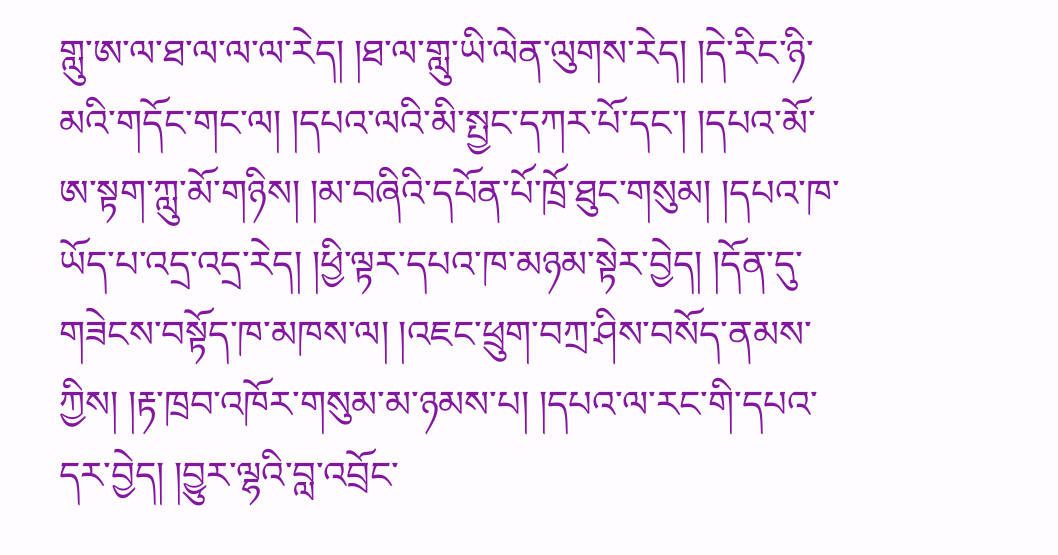གླུ་ཨ་ལ་ཐ་ལ་ལ་ལ་རེད། །ཐ་ལ་གླུ་ཡི་ལེན་ལུགས་རེད། །དེ་རིང་ཉི་མའི་གདོང་གང་ལ། །དཔའ་ལའི་མི་སྤྱང་དཀར་པོ་དང་། །དཔའ་མོ་ཨ་སྟག་ཀླུ་མོ་གཉིས། །མ་བཞིའི་དཔོན་པོ་ཁྲོ་ཐུང་གསུམ། །དཔའ་ཁ་ཡོད་པ་འདྲ་འདྲ་རེད། །ཕྱི་ལྟར་དཔའ་ཁ་མཉམ་སྟེར་བྱེད། །དོན་དུ་གཟེངས་བསྟོད་ཁ་མཁས་ལ། །འཇང་ཕྲུག་བཀྲ་ཤིས་བསོད་ནམས་ཀྱིས། །རྟ་ཁྲབ་འཁོར་གསུམ་མ་ཉམས་པ། །དཔའ་ལ་རང་གི་དཔའ་དར་བྱེད། །བྱུར་ལྷའི་བླ་འབྲོང་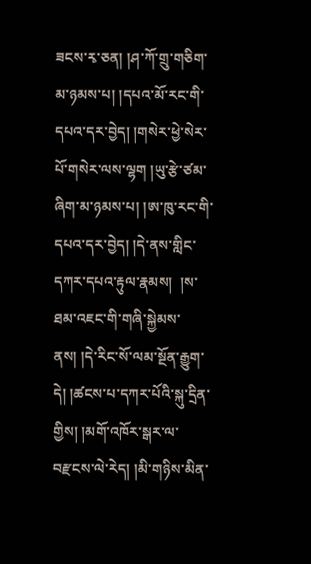ཟངས་རྭ་ཅན། །ཤ་ཀོ་གྲུ་གཅིག་མ་ཉམས་པ། །དཔའ་མོ་རང་གི་དཔའ་དར་བྱེད། །གསེར་ཕྱེ་སེར་པོ་གསེར་ལས་ལྷག །ཡུ་རྩེ་ཙམ་ཞིག་མ་ཉམས་པ། །ཨ་ཁུ་རང་གི་དཔའ་དར་བྱེད། །དེ་ནས་གླིང་དཀར་དཔའ་རྟུལ་རྣམས།  །ས་ཐམ་འཇང་གི་གཞི་སྐྱེམས་ནས། །དེ་རིང་སོ་ལམ་སྔོན་རྒྱུག་དེ། །ཚངས་པ་དཀར་པོའི་སྐུ་དྲིན་གྱིས། །མགོ་འཁོར་སྒར་ལ་བརྫངས་ལེ་རེད། །མི་གཉིས་མིན་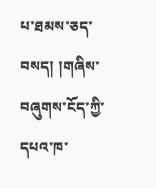པ་ཐམས་ཅད་བསད། །གཞིས་བཞུགས་ངོད་ཀྱི་དཔའ་ཁ་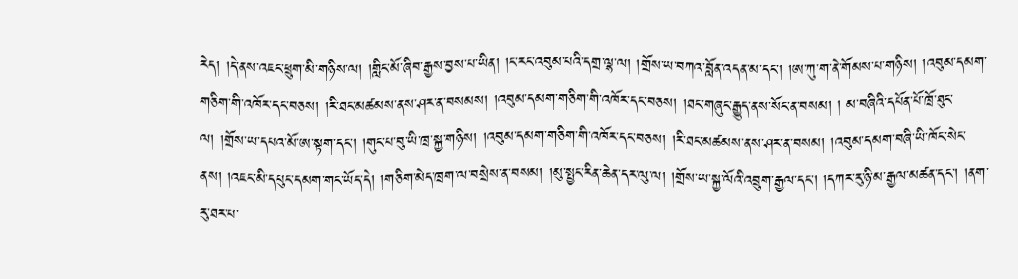རེད། །དེ་ནས་འཇང་ཕྲུག་མི་གཉིས་ལ། །གླིང་མོ་ཞིབ་རྒྱས་བྱས་པ་ཡིན། །ང་རང་འབུམ་པའི་དགྲ་ལྷ་ལ། །གྲོས་ཡ་བཀའ་བློན་འདན་མ་དང་། །ཨ་ཀུ་ག་ནེ་གོམས་པ་གཉིས། །འབུམ་དམག་གཅིག་གི་འཁོར་དང་བཅས། །རི་ཐང་མཚམས་ནས་ཤར་ན་བསམས། །འབུམ་དམག་གཅིག་གི་འཁོར་དང་བཅས། །ཐང་གཞུང་རྒྱུད་ནས་སོང་ན་བསམ། ། མ་བཞིའི་དཔོན་པོ་ཁྲོ་ཐུང་ལ། །གྲོས་ཡ་དཔའ་མོ་ཨ་སྟག་དང་། །གུང་པ་བུ་ཡི་ཁྲ་སྐྱ་གཉིས། །འབུམ་དམག་གཅིག་གི་འཁོར་དང་བཅས། །རི་ཐང་མཚམས་ནས་ཤར་ན་བསམ། །འབུམ་དམག་བཞི་ཡི་ཁོང་སེང་ནས། །འཇང་མི་དཔུང་དམག་གང་ཡོད་དེ། །གཅིག་མེད་ཁྲག་ལ་བསྲེས་ན་བསམ། །མུ་སྤྱང་རིན་ཆེན་དར་ལུ་ལ། །གྲོས་ཡ་སྐྱ་ལོའི་འབྲུག་རྒྱལ་དང་། །དཀར་རུ་ཉི་མ་རྒྱལ་མཚན་དང་། །ནག་རུ་ཐར་པ་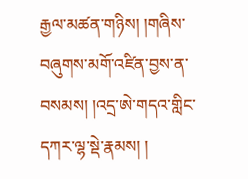རྒྱལ་མཚན་གཉིས། །གཞིས་བཞུགས་མགོ་འཛིན་བྱས་ན་བསམས། །འདྲ་ཨེ་གདའ་གླིང་དཀར་ལྷ་སྡེ་རྣམས། །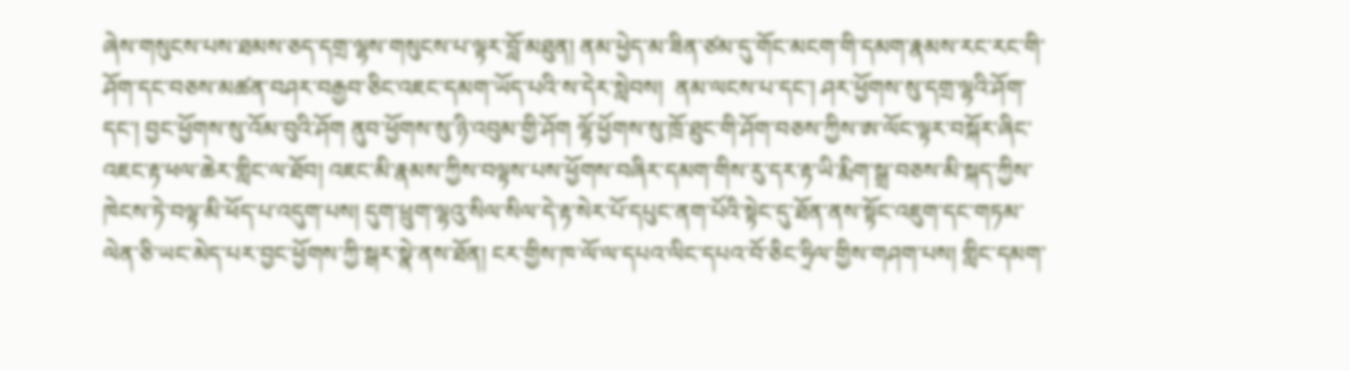ཞེས་གསུངས་པས་ཐམས་ཅད་དགྲ་ལྷས་གསུངས་པ་ལྟར་བློ་མཐུན། ནམ་ཕྱེད་མ་ཟིན་ཙམ་དུ་གོང་མངག་གི་དམག་རྣམས་རང་རང་གི་ཤོག་དང་བཅས་མཚན་བཤར་བརྒྱབ་ཅིང་འཇང་དམག་ཡོད་པའི་ས་དེར་སླེབས།  ནམ་ལངས་པ་དང་། ཤར་ཕྱོགས་སུ་དགྲ་ལྷའི་ཤོག་དང་། བྱང་ཕྱོགས་སུ་འོམ་བུའི་ཤོག ནུབ་ཕྱོགས་སུ་ཉི་འབུམ་གྱི་ཤོག ལྷོ་ཕྱོགས་སུ་ཁྲོ་ཐུང་གི་ཤོག་བཅས་ཀྱིས་ཨ་ལོང་ལྟར་བསྐོར་ཞིང་འཇང་རྟ་ཕལ་ཆེར་གླིང་ལ་ཐོབ། འཇང་མི་རྣམས་ཀྱིས་བལྟས་པས་ཕྱོགས་བཞིར་དམག་གིས་རུ་དར་རྟ་ཡི་རྨིག་སྒྲ་བཅས་མི་སྐད་ཀྱིས་ཁེངས་ཏེ་བལྟ་མི་ཕོད་པ་འདུག་པས། དུག་ཕྲུག་ལྷའུ་སིལ་སིལ་དེ་རྟ་སེར་པོ་དཔུང་ནག་པོའི་སྟེང་དུ་ཐོན་ནས་སྟོང་འཇུག་དང་གཏམ་ལེན་ཅི་ཡང་མེད་པར་བྱང་ཕྱོགས་ཀྱི་སྒར་སྣེ་ནས་ཐོན། ངར་གྱིས་ཁ་ལོ་ལ་དཔའ་ལིང་དཔའ་བོ་ཅིང་ཧྲིལ་གྱིས་གཤག་པས། གླིང་དམག་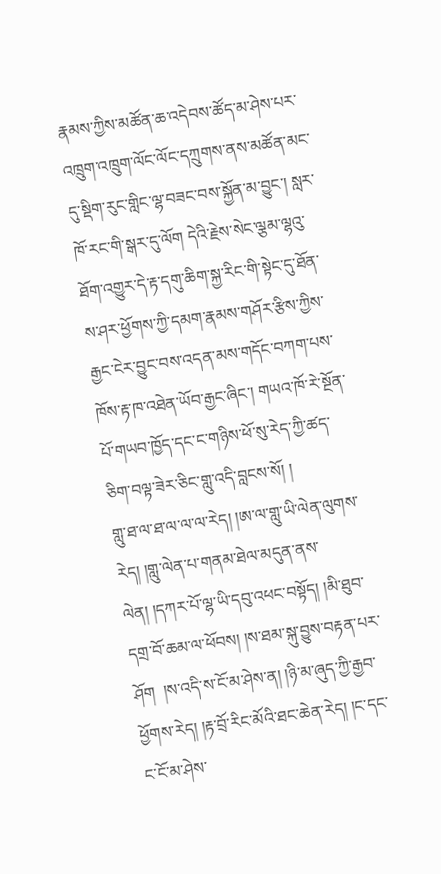རྣམས་ཀྱིས་མཚོན་ཆ་འདེབས་ཚོད་མ་ཤེས་པར་འཁྲུག་འཁྲུག་ལོང་ལོང་དཀྲུགས་ནས་མཚོན་མང་དུ་སྡིག་རུང་གླིང་ལྷ་བཟང་བས་སྐྱོན་མ་བྱུང་། སླར་ཁོ་རང་གི་སྒར་དུ་ལོག དེའི་རྗེས་སེང་ལྕམ་ལྷའུ་ཐོག་འགྱུར་དེ་རྟ་དགུ་ཆིག་སྐྱ་རིང་གི་སྟེང་དུ་ཐོན་ས་ཤར་ཕྱོགས་ཀྱི་དམག་རྣམས་གཤོར་རྩིས་ཀྱིས་རྒྱང་ངེར་བྱུང་བས་འདན་མས་གདོང་བཀག་པས་ཁོས་རྟ་ཁ་འཐེན་ཡོབ་རྒྱང་ཞིང་། གཡའ་ཁོ་རེ་སྔོན་པོ་གཡབ་ཁྱོད་དང་ང་གཉིས་ཕོ་སུ་རེད་ཀྱི་ཚད་ཅིག་བལྟ་ཟེར་ཅིང་གླུ་འདི་བླངས་སོ། །
གླུ་ཐ་ལ་ཐ་ལ་ལ་ལ་རེད། །ཨ་ལ་གླུ་ཡི་ལེན་ལུགས་རེད། །གླུ་ལེན་པ་གནམ་ཐེལ་མདུན་ནས་ལེན། །དཀར་པོ་ལྷ་ཡི་དབུ་འཕང་བསྟོད། །མི་ཐུབ་དགྲ་བོ་ཆམ་ལ་ཕོབས། །ས་ཐམ་སྐུ་བྱུས་བརྟན་པར་ཤོག  །ས་འདི་ས་ངོ་མ་ཤེས་ན། །ཉི་མ་ཞུད་ཀྱི་རྒྱབ་ཕྱོགས་རེད། །རྟ་བྲོ་རིང་མོའི་ཐང་ཆེན་རེད། །ང་དང་ང་ངོ་མ་ཤེས་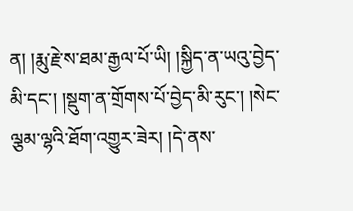ན། །རྨུ་རྗེ་ས་ཐམ་རྒྱལ་པོ་ཡི། །སྐྱིད་ན་ཡའུ་བྱེད་མི་དང་། །སྡུག་ན་གྲོགས་པོ་བྱེད་མི་རུང་། །སེང་ལྕམ་ལྷའི་ཐོག་འགྱུར་ཟེར། །དེ་ནས་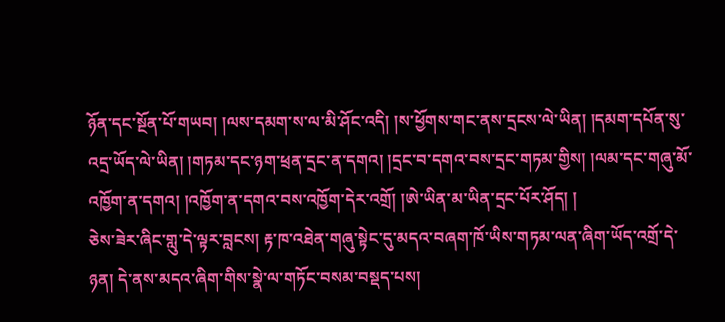ཉོན་དང་སྔོན་པོ་གཡབ། །ལས་དམག་ས་ལ་མི་ཤོང་འདི། །ས་ཕྱོགས་གང་ནས་དྲངས་ལེ་ཡིན། །དམག་དཔོན་སུ་འདྲ་ཡོད་ལེ་ཡིན། །གཏམ་དང་ཉག་ཕྲན་དྲང་ན་དགའ། །དྲང་བ་དགའ་བས་དྲང་གཏམ་གྱིས། །ལམ་དང་གཞུ་མོ་འཁྱོག་ན་དགའ། །འཁྱོག་ན་དགའ་བས་འཁྱོག་དེར་འགྲོ། །ཨེ་ཡིན་མ་ཡིན་དྲང་པོར་ཤོད། །
ཅེས་ཟེར་ཞིང་གླུ་དེ་ལྟར་བླངས། རྟ་ཁ་འཐེན་གཞུ་སྟེང་དུ་མདའ་བཞག་ཁོ་ཡིས་གཏམ་ལན་ཞིག་ཡོད་འགྲོ་དེ་ཉན། དེ་ནས་མདའ་ཞིག་གིས་སྣེ་ལ་གཏོང་བསམ་བསྡད་པས།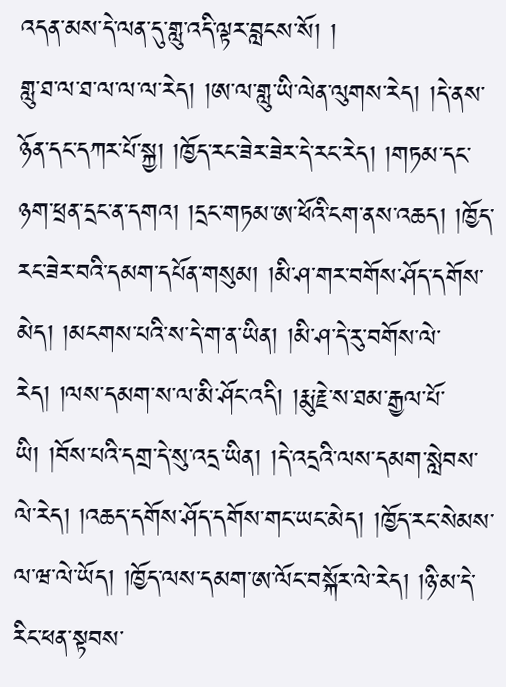འདན་མས་དེ་ལན་དུ་གླུ་འདི་ལྟར་བླངས་སོ། །
གླུ་ཐ་ལ་ཐ་ལ་ལ་ལ་རེད། །ཨ་ལ་གླུ་ཡི་ལེན་ལུགས་རེད། །དེ་ནས་ཉོན་དང་དཀར་པོ་སྐྱ། །ཁྱོད་རང་ཟེར་ཟེར་དེ་རང་རེད། །གཏམ་དང་ཉག་ཕྲན་དྲང་ན་དགའ། །དྲང་གཏམ་ཨ་ཕོའི་ངག་ནས་འཆད། །ཁྱོད་རང་ཟེར་བའི་དམག་དཔོན་གསུམ། །མི་ཤ་གར་བགོས་ཤོད་དགོས་མེད། །མངགས་པའི་ས་དེ་ག་ན་ཡིན། །མི་ཤ་དེ་རུ་བགོས་ལེ་རེད། །ལས་དམག་ས་ལ་མི་ཤོང་འདི། །རྨུ་རྗེ་ས་ཐམ་རྒྱལ་པོ་ཡི། །བོས་པའི་དགྲ་དེ་སུ་འདྲ་ཡིན། །དེ་འདྲའི་ལས་དམག་སླེབས་ལེ་རེད། །འཆད་དགོས་ཤོད་དགོས་གང་ཡང་མེད། །ཁྱོད་རང་སེམས་ལ་ཝ་ལེ་ཡོད། །ཁྱོད་ལས་དམག་ཨ་ལོང་བསྐོར་ལེ་རེད། །ཉི་མ་དེ་རིང་ཕན་སྟབས་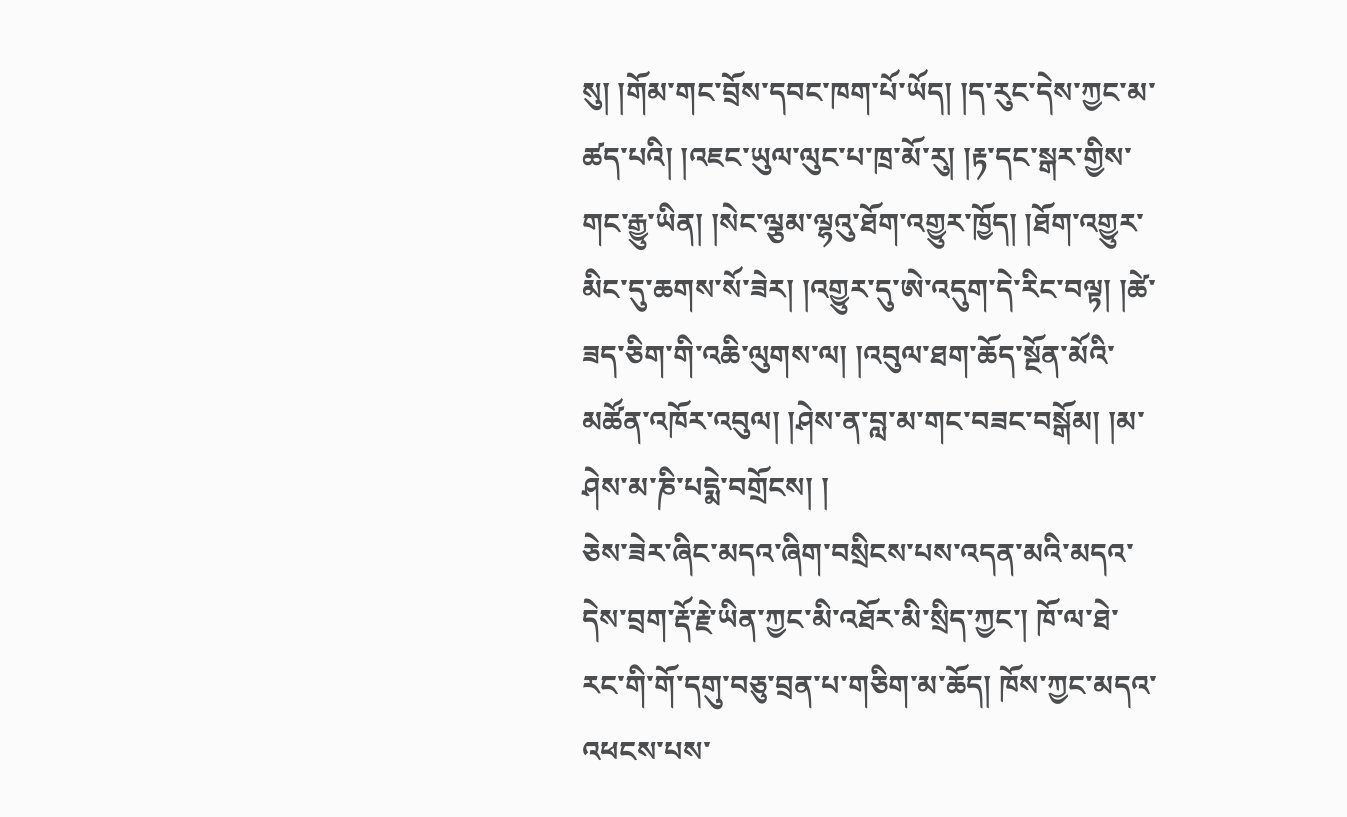སུ། །གོམ་གང་བྲོས་དབང་ཁག་པོ་ཡོད། །ད་རུང་དེས་ཀྱང་མ་ཚད་པའི། །འཇང་ཡུལ་ལུང་པ་ཁྲ་མོ་རུ། །རྟ་དང་སྒར་གྱིས་གང་རྒྱུ་ཡིན། །སེང་ལྕམ་ལྷའུ་ཐོག་འགྱུར་ཁྱོད། །ཐོག་འགྱུར་མིང་དུ་ཆགས་སོ་ཟེར། །འགྱུར་དུ་ཨེ་འདུག་དེ་རིང་བལྟ། །ཚེ་ཟད་ཅིག་གི་འཆི་ལུགས་ལ། །འབུལ་ཐག་ཆོད་སྔོན་མོའི་མཚོན་འཁོར་འབུལ། །ཤེས་ན་བླ་མ་གང་བཟང་བསྒོམ། །མ་ཤེས་མ་ཎི་པདྨེ་བགྲོངས། །
ཅེས་ཟེར་ཞིང་མདའ་ཞིག་བསྲིངས་པས་འདན་མའི་མདའ་དེས་བྲག་རྡོ་རྗེ་ཡིན་ཀྱང་མི་འཐོར་མི་སྲིད་ཀྱང་། ཁོ་ལ་ཐེ་རང་གི་གོ་དགུ་བཅུ་བྲན་པ་གཅིག་མ་ཆོད། ཁོས་ཀྱང་མདའ་འཕངས་པས་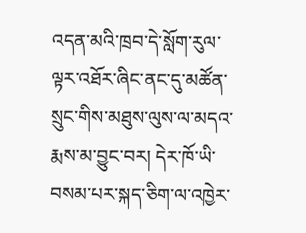འདན་མའི་ཁྲབ་དེ་སློག་རུལ་ལྟར་འཐོར་ཞིང་ནང་དུ་མཚོན་སྲུང་གིས་མཐུས་ལུས་ལ་མདའ་རྨས་མ་བྱུང་བར། དེར་ཁོ་ཡི་བསམ་པར་སྐད་ཅིག་ལ་འཁྱེར་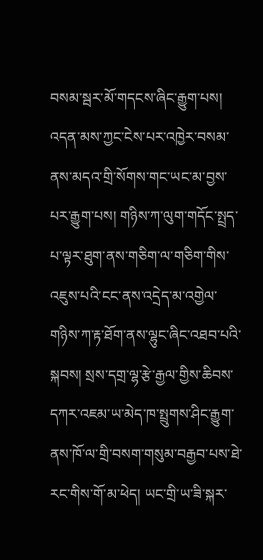བསམ་སྦར་མོ་གདངས་ཞིང་རྒྱུག་པས། འདན་མས་ཀྱང་ངེས་པར་འཁྱེར་བསམ་ནས་མདའ་གྲི་སོགས་གང་ཡང་མ་བྱས་པར་རྒྱུག་པས། གཉིས་ཀ་ལུག་གདོང་སྤྲད་པ་ལྟར་ཐུག་ནས་གཅིག་ལ་གཅིག་གིས་འཇུས་པའི་ངང་ནས་འདྲེད་མ་འགྱེལ་གཉིས་ཀ་རྟ་ཐོག་ནས་ལྷུང་ཞིང་འཐབ་པའི་སྐབས། སྲས་དགྲ་ལྷ་རྩེ་རྒྱལ་གྱིས་ཆིབས་དཀར་འཇམ་ཡ་མེད་ཁ་སྤྲུགས་ཤིང་རྒྱུག་ནས་ཁོ་ལ་གྲི་བསག་གསུམ་བརྒྱབ་པས་ཐེ་རང་གིས་གོ་མ་ཕེད། ཡང་གྲི་ཡ་ཟི་སྐར་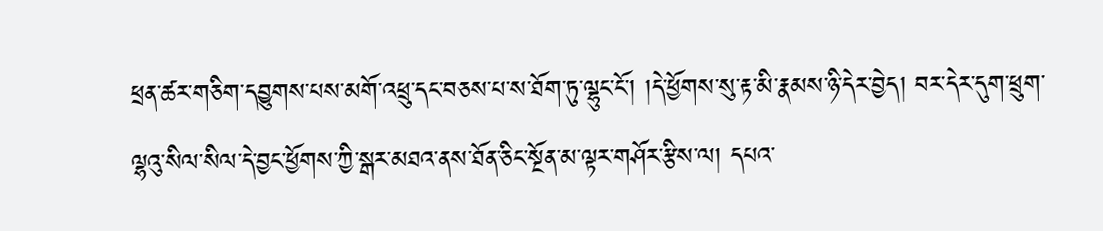ཕྲན་ཚར་གཅིག་དབྱུགས་པས་མགོ་འཕྲུ་དང་བཅས་པ་ས་ཐོག་ཏུ་ལྷུང་ངོ་། །དེ་ཕྱོགས་སུ་རྟ་མི་རྣམས་ཉི་དེར་བྱེད། བར་དེར་དུག་ཕྲུག་ལྷའུ་སིལ་སིལ་དེ་བྱང་ཕྱོགས་ཀྱི་སྒར་མཐའ་ནས་ཐོན་ཅིང་སྔོན་མ་ལྟར་གཤོར་རྩིས་ལ། དཔའ་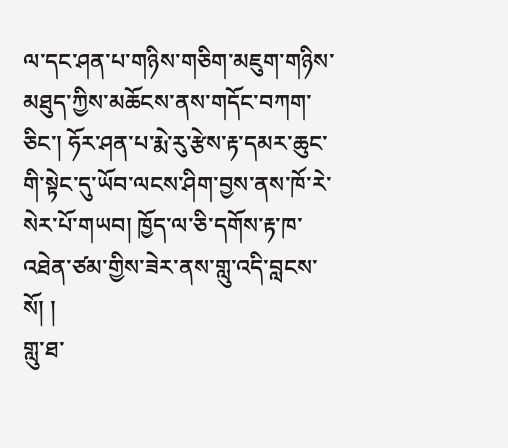ལ་དང་ཤན་པ་གཉིས་གཅིག་མཇུག་གཉིས་མཐུད་ཀྱིས་མཆོངས་ནས་གདོང་བཀག་ཅིང་། ཧོར་ཤན་པ་རྨེ་རུ་རྩེས་རྟ་དམར་ཆུང་གི་སྟེང་དུ་ཡོབ་ལངས་ཤིག་བྱས་ནས་ཁོ་རེ་སེར་པོ་གཡབ། ཁྱོད་ལ་ཅི་དགོས་རྟ་ཁ་འཐེན་ཙམ་གྱིས་ཟེར་ནས་གླུ་འདི་བླངས་སོ། །
གླུ་ཐ་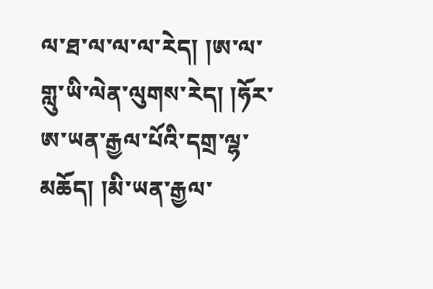ལ་ཐ་ལ་ལ་ལ་རེད། །ཨ་ལ་གླུ་ཡི་ལེན་ལུགས་རེད། །ཧོར་ཨ་ཡན་རྒྱལ་པོའི་དགྲ་ལྷ་མཆོད། །མི་ཡན་རྒྱལ་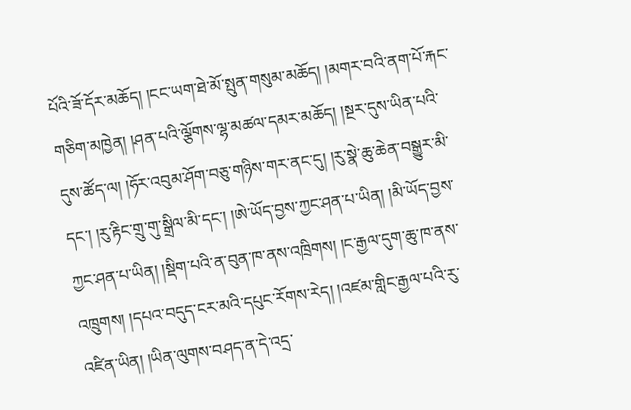པོའི་ཟོ་དོར་མཆོད། །ངང་ཡག་ཐེ་མོ་སྤུན་གསུམ་མཆོད། །མགར་བའི་ནག་པོ་རྐང་གཅིག་མཁྱེན། །ཤན་པའི་ལྕོགས་ལྷ་མཚལ་དམར་མཆོད། །སྔར་དུས་ཡིན་པའི་དུས་ཚོད་ལ། །ཧོར་འབུམ་ཤོག་བཅུ་གཉིས་གར་ནང་དུ། །རུ་སྣེ་ཆུ་ཆེན་བསྒྱུར་མི་དང་། །རུ་རྟིང་གྲུ་གུ་སྒྲིལ་མི་དང་། །ཨེ་ཡོད་བྱས་ཀྱང་ཤན་པ་ཡིན། །མི་ཡོད་བྱས་ཀྱང་ཤན་པ་ཡིན། །སྡིག་པའི་ན་བུན་ཁ་ནས་འཁྲིགས། །ང་རྒྱལ་དུག་ཆུ་ཁ་ནས་འཁྲུགས། །དཔའ་བདུད་ངར་མའི་དཔུང་རོགས་རེད། །འཛམ་གླིང་རྒྱལ་པའི་རུ་འཛིན་ཡིན། །ཡིན་ལུགས་བཤད་ན་དེ་འདྲ་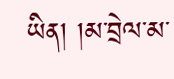ཡིན། །མ་བྲེལ་མ་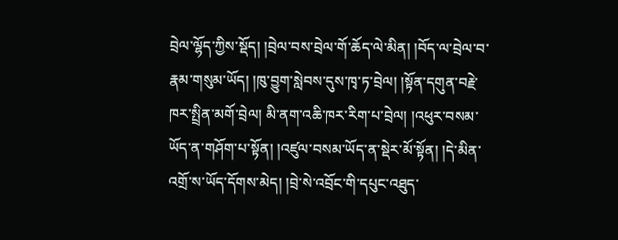བྲེལ་ལྷོད་ཀྱིས་སྡོད། །བྲེལ་བས་བྲེལ་གོ་ཆོད་ལེ་མིན། །བོད་ལ་བྲེལ་བ་རྣམ་གསུམ་ཡོད། །ཁུ་བྱུག་སླེབས་དུས་ཁྭ་ཏ་བྲེལ། །སྟོན་དགུན་བརྗེ་ཁར་སྤྲིན་མགོ་བྲེལ། མི་ནག་འཆི་ཁར་རིག་པ་བྲེལ། །འཕུར་བསམ་ཡོད་ན་གཤོག་པ་སྟོན། །འཛུལ་བསམ་ཡོད་ན་སྡེར་མོ་སྟོན། །དེ་མིན་འགྲོ་ས་ཡོད་དོགས་མེད། །བྲེ་སེ་འབྲོང་གི་དཔུང་འཐུད་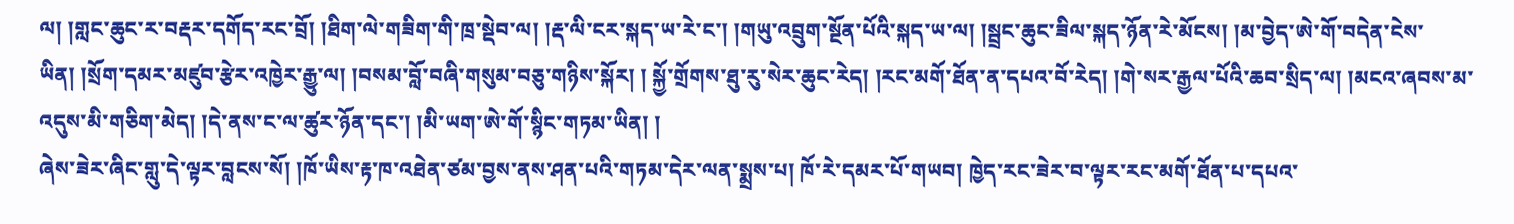ལ། །གླང་ཆུང་ར་བརྡར་དགོད་རང་བྲོ། །ཐིག་ལེ་གཟིག་གི་ཁྲ་སྡེབ་ལ། །རྡ་ལི་ངར་སྐད་ཡ་རེ་ང་། །གཡུ་འབྲུག་སྔོན་པོའི་སྐད་ཡ་ལ། །སྦྲང་ཆུང་ཟིལ་སྐད་ཉོན་རེ་མོངས། །མ་བྱེད་ཨེ་གོ་བདེན་ངེས་ཡིན། །སྲོག་དམར་མཛུབ་རྩེར་འཁྱེར་རྒྱུ་ལ། །བསམ་བློ་བཞི་གསུམ་བཅུ་གཉིས་སྐོར། ། སྐྱོ་གྲོགས་ཐུ་རུ་སེར་ཆུང་རེད། །རང་མགོ་ཐོན་ན་དཔའ་བོ་རེད། །གེ་སར་རྒྱལ་པོའི་ཆབ་སྲིད་ལ། །མངའ་ཞབས་མ་འདུས་མི་གཅིག་མེད། །དེ་ནས་ང་ལ་ཚུར་ཉོན་དང་། །མི་ཡག་ཨེ་གོ་སྙིང་གཏམ་ཡིན། །
ཞེས་ཟེར་ཞིང་གླུ་དེ་ལྟར་བླངས་སོ། །ཁོ་ཡིས་རྟ་ཁ་འཐེན་ཙམ་བྱས་ནས་ཤན་པའི་གཏམ་དེར་ལན་སྨྲས་པ། ཁོ་རེ་དམར་པོ་གཡབ། ཁྱེད་རང་ཟེར་བ་ལྟར་རང་མགོ་ཐོན་པ་དཔའ་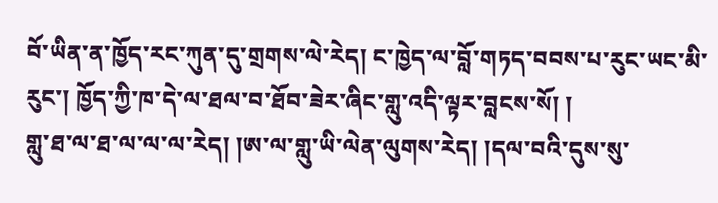བོ་ཡིན་ན་ཁྱོད་རང་ཀུན་དུ་གྲགས་ལེ་རེད། ང་ཁྱེད་ལ་བློ་གཏད་བབས་པ་རུང་ཡང་མི་རུང་། ཁྱོད་ཀྱི་ཁ་དེ་ལ་ཐལ་བ་ཐོབ་ཟེར་ཞིང་གླུ་འདི་ལྟར་བླངས་སོ། །
གླུ་ཐ་ལ་ཐ་ལ་ལ་ལ་རེད། །ཨ་ལ་གླུ་ཡི་ལེན་ལུགས་རེད། །དལ་བའི་དུས་སུ་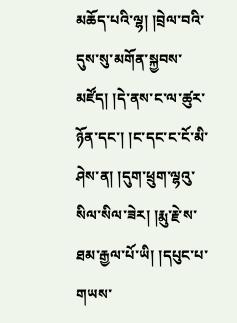མཆོད་པའི་ལྷ། །བྲེལ་བའི་དུས་སུ་མགོན་སྐྱབས་མཛོད། །དེ་ནས་ང་ལ་ཚུར་ཉོན་དང་། །ང་དང་ང་ངོ་མི་ཤེས་ན། །དུག་ཕྲུག་ལྷའུ་སིལ་སིལ་ཟེར། །རྨུ་རྗེ་ས་ཐམ་རྒྱལ་པོ་ཡི། །དཔུང་པ་གཡས་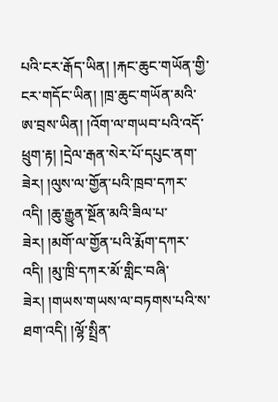པའི་ངར་རྒོད་ཡིན། །རྐང་ཆུང་གཡོན་གྱི་ངར་གདོང་ཡིན། །ཁྲ་ཆུང་གཡོན་མའི་ཨ་བྲས་ཡིན། །འོག་ལ་གཡབ་པའི་འདོ་ཕྲུག་རྟ། །དྲེལ་རྒན་སེར་པོ་དཔུང་ནག་ཟེར། །ལུས་ལ་གྱོན་པའི་ཁྲབ་དཀར་འདི། །ཆུ་རྒྱུན་སྔོན་མའི་ཟིལ་པ་ཟེར། །མགོ་ལ་གྱོན་པའི་རྨོག་དཀར་འདི། །མུ་ཁྲི་དཀར་མོ་གླིང་བཞི་ཟེར། །གཡས་གཡས་ལ་བཏགས་པའི་ས་ཐག་འདི། །ལྷོ་སྤྲིན་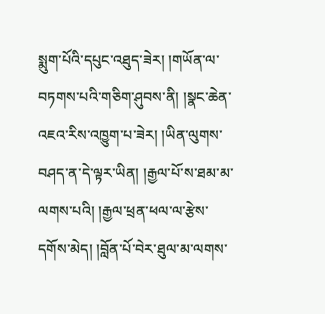སྨུག་པོའི་དཔུང་འཐུད་ཟེར། །གཡོན་ལ་བཏགས་པའི་གཅིག་ཤུབས་ནི། །སྣང་ཆེན་འཇའ་རིས་འཁྱུག་པ་ཟེར། །ཡིན་ལུགས་བཤད་ན་དེ་ལྟར་ཡིན། །རྒྱལ་པོ་ས་ཐམ་མ་ལགས་པའི། །རྒྱལ་ཕྲན་ཕལ་ལ་རྩེས་དགོས་མེད། །བློན་པོ་བེར་ཐུལ་མ་ལགས་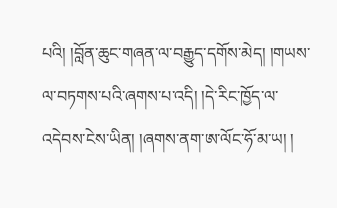པའི། །བློན་ཆུང་གཞན་ལ་བརྒྱུད་དགོས་མེད། །གཡས་ལ་བཏགས་པའི་ཞགས་པ་འདི། །དེ་རིང་ཁྱོད་ལ་འདེབས་ངེས་ཡིན། །ཞགས་ནག་ཨ་ལོང་ཧོ་མ་ཡ། །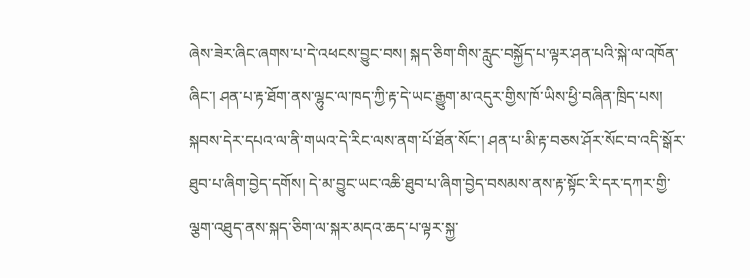ཞེས་ཟེར་ཞིང་ཞགས་པ་དེ་འཕངས་བྱུང་བས། སྐད་ཅིག་གིས་རླུང་བསྐྱོད་པ་ལྟར་ཤན་པའི་སྐེ་ལ་འཁོན་ཞིང་། ཤན་པ་རྟ་ཐོག་ནས་ལྷུང་ལ་ཁད་ཀྱི་རྟ་དེ་ཡང་རྒྱུག་མ་འདུར་གྱིས་ཁོ་ཡིས་ཕྱི་བཞིན་ཁྲིད་པས། སྐབས་དེར་དཔའ་ལ་ནི་གཡའ་དེ་རིང་ལས་ནག་པོ་ཐོན་སོང་། ཤན་པ་མི་རྟ་བཅས་ཤོར་སོང་བ་འདི་སྒོར་ཐུབ་པ་ཞིག་བྱེད་དགོས། དེ་མ་བྱུང་ཡང་འཆི་ཐུབ་པ་ཞིག་བྱེད་བསམས་ནས་རྟ་སྟོང་རི་དར་དཀར་གྱི་ལྕག་འཐུད་ནས་སྐད་ཅིག་ལ་སྐར་མདའ་ཆད་པ་ལྟར་སྐྱ་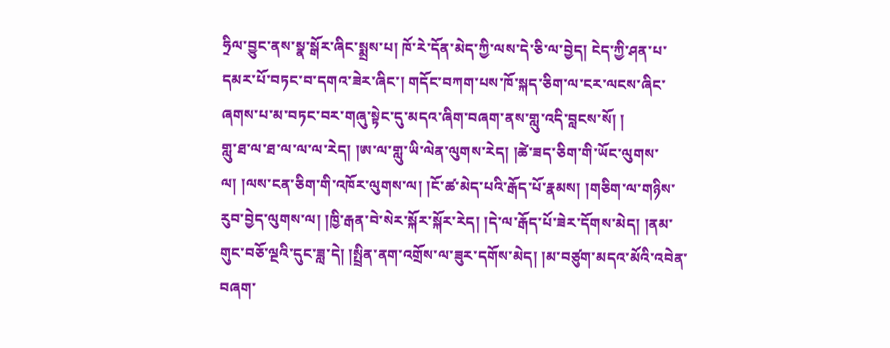ཧྲིལ་བྱུང་ནས་སྣ་སྒོར་ཞིང་སྨྲས་པ། ཁོ་རེ་དོན་མེད་ཀྱི་ལས་དེ་ཅི་ལ་བྱེད། ངེད་ཀྱི་ཤན་པ་དམར་པོ་བཏང་བ་དགའ་ཟེར་ཞིང་། གདོང་བཀག་པས་ཁོ་སྐད་ཅིག་ལ་ངར་ལངས་ཞིང་ཞགས་པ་མ་བཏང་བར་གཞུ་སྟེང་དུ་མདའ་ཞིག་བཞག་ནས་གླུ་འདི་བླངས་སོ། །
གླུ་ཐ་ལ་ཐ་ལ་ལ་ལ་རེད། །ཨ་ལ་གླུ་ཡི་ལེན་ལུགས་རེད། །ཚེ་ཟད་ཅིག་གི་ཡོང་ལུགས་ལ། །ལས་ངན་ཅིག་གི་འཁོར་ལུགས་ལ། །ངོ་ཚ་མེད་པའི་རྒོད་པོ་རྣམས། །གཅིག་ལ་གཉིས་རུབ་བྱེད་ལུགས་ལ། །ཁྱི་རྒན་བེ་སེར་སྐོར་སྐོར་རེད། །དེ་ལ་རྒོད་པོ་ཟེར་དོགས་མེད། །ནམ་གུང་བཅོ་ལྔའི་དུང་ཟླ་དེ། །སྤྲིན་ནག་འགྲོས་ལ་ཟུར་དགོས་མེད། །མ་བཙུག་མདའ་མོའི་འབེན་བཞག་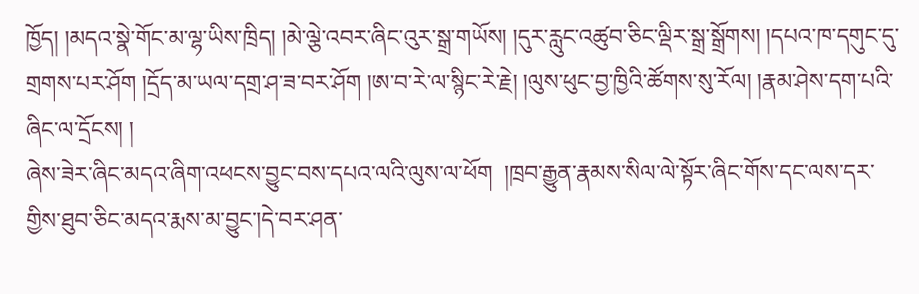ཁྱོད། །མདའ་སྣེ་གོང་མ་ལྷ་ཡིས་ཁྲིད། །མེ་ལྕེ་འབར་ཞིང་འུར་སྒྲ་གཡོས། །དུར་རླུང་འཚུབ་ཅིང་ལྡིར་སྒྲ་སྒྲོགས། །དཔའ་ཁ་དགུང་དུ་གྲགས་པར་ཤོག །དྲོད་མ་ཡལ་དགྲ་ཤ་ཟ་བར་ཤོག །ཨ་བ་རེ་ལ་སྙིང་རེ་རྗེ། །ལུས་ཕུང་བྱ་ཁྱིའི་ཚོགས་སུ་རོལ། །རྣམ་ཤེས་དག་པའི་ཞིང་ལ་དྲོངས། །
ཞེས་ཟེར་ཞིང་མདའ་ཞིག་འཕངས་བྱུང་བས་དཔའ་ལའི་ལུས་ལ་ཕོག  །ཁྲབ་རྒྱུན་རྣམས་སིལ་ལེ་སྟོར་ཞིང་གོས་དང་ལས་དར་གྱིས་ཐུབ་ཅིང་མདའ་རྨས་མ་བྱུང་།དེ་བར་ཤན་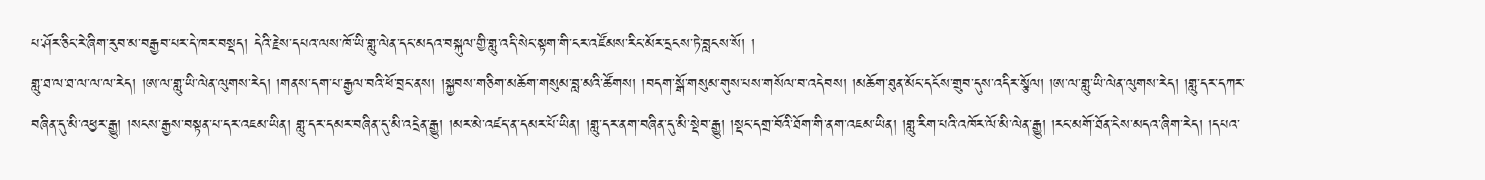པ་ཤོར་ཅིང་རེ་ཞིག་རུབ་མ་བརྒྱབ་པར་དེ་ཁར་བསྡད། དེའི་རྗེས་དཔའ་ལས་ཁོ་ཡི་གླུ་ལེན་དང་མདའ་བསྐུལ་གྱི་གླུ་འདི་སེང་སྟག་གི་ངར་འཛོམས་རིང་མོར་དྲངས་ཏེ་བླངས་སོ། །
གླུ་ཐ་ལ་ཐ་ལ་ལ་ལ་རེད། །ཨ་ལ་གླུ་ཡི་ལེན་ལུགས་རེད། །གནས་དག་པ་རྒྱལ་བའི་ཕོ་བྲང་ནས། །སྐྱབས་གཅིག་མཆོག་གསུམ་བླ་མའི་ཚོགས། །བདག་སྒོ་གསུམ་གུས་པས་གསོལ་བ་འདེབས། །མཆོག་ཐུན་མོང་དངོས་གྲུབ་དུས་འདིར་སྩོལ། །ཨ་ལ་གླུ་ཡི་ལེན་ལུགས་རེད། །གླུ་དར་དཀར་བཞིན་དུ་མི་འཕྱར་རྒྱུ། །སངས་རྒྱས་བསྟན་པ་དར་འཇམ་ཡིན། གླུ་དར་དམར་བཞིན་དུ་མི་འདྲེན་རྒྱུ། །མར་མེ་འཛད་ན་དམར་པོ་ཡིན། །གླུ་དར་ནག་བཞིན་དུ་མི་སྡེབ་རྒྱུ། །སྡང་དགྲ་བོའི་ཐོག་གི་ནག་འཇམ་ཡིན། །གླུ་རིག་པའི་འཁོར་ལོ་མི་ལེན་རྒྱུ། །རང་མགོ་ཐོན་ངེས་མདའ་ཞིག་རེད། །དཔའ་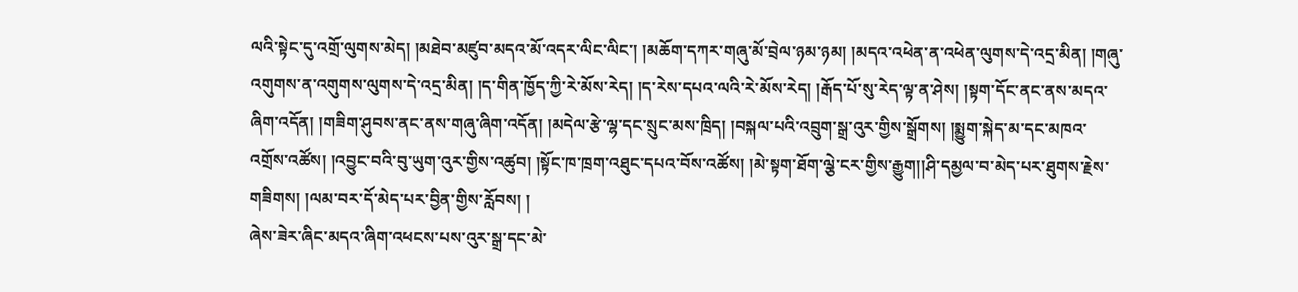ལའི་སྟེང་དུ་འགྲོ་ལུགས་མེད། །མཐེབ་མཛུབ་མདའ་མོ་འདར་ལིང་ལིང་། །མཆོག་དཀར་གཞུ་མོ་བྲེལ་ཉམ་ཉམ། །མདའ་འཕེན་ན་འཕེན་ལུགས་དེ་འདྲ་མིན། །གཞུ་འགུགས་ན་འགུགས་ལུགས་དེ་འདྲ་མིན། །ད་གིན་ཁྱོད་ཀྱི་རེ་མོས་རེད། །ད་རེས་དཔའ་ལའི་རེ་མོས་རེད། །རྒོད་པོ་སུ་རེད་ལྟ་ན་ཤེས། །སྟག་དོང་ནང་ནས་མདའ་ཞིག་འདོན། །གཟིག་ཤུབས་ནང་ནས་གཞུ་ཞིག་འདོན། །མདེལ་རྩེ་ལྷ་དང་སྲུང་མས་ཁྲིད། །བསྐལ་པའི་འབྲུག་སྒྲ་འུར་གྱིས་སྒྲོགས། །སྨྱུག་སྐེད་མ་དང་མཁའ་འགྲོས་འཚོས། །འབྱུང་བའི་བུ་ཡུག་འུར་གྱིས་འཚུབ། །སྟོང་ཁ་ཁྲག་འཐུང་དཔའ་བོས་འཚོས། །མེ་སྟག་ཐོག་ལྕེ་ངར་གྱིས་རྒྱུག།།ཤི་དམྱལ་བ་མེད་པར་ཐུགས་རྗེས་གཟིགས། །ལམ་བར་དོ་མེད་པར་བྱིན་གྱིས་རློབས། །
ཞེས་ཟེར་ཞིང་མདའ་ཞིག་འཕངས་པས་འུར་སྒྲ་དང་མེ་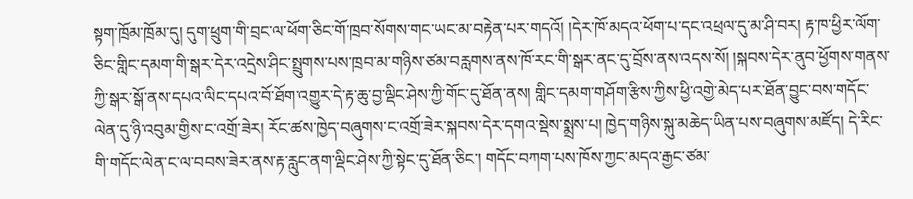སྟག་ཁྲོམ་ཁྲོམ་དུ། དུག་ཕྲུག་གི་བྲང་ལ་ཕོག་ཅིང་གོ་ཁྲབ་སོགས་གང་ཡང་མ་བརྟེན་པར་གདའོ། །དེར་ཁོ་མདའ་ཕོག་པ་དང་འཕྲལ་དུ་མ་ཤི་བར། རྟ་ཁ་ཕྱིར་ལོག་ཅིང་གླིང་དམག་གི་སྒར་དེར་འདྲེས་ཤིང་སྤྲུགས་པས་ཁྲབ་མ་གཉིས་ཙམ་བརླགས་ནས་ཁོ་རང་གི་སྒར་ནང་དུ་བྲོས་ནས་འདས་སོ། །སྐབས་དེར་ནུབ་ཕྱོགས་གནས་ཀྱི་སྒར་སྒོ་ནས་དཔའ་ལིང་དཔའ་བོ་ཐོག་འགྱུར་དེ་རྟ་ཆུ་བྱ་ལྡིང་ཤེས་ཀྱི་གོང་དུ་ཐོན་ནས། གླིང་དམག་གཤོག་རྩིས་ཀྱིས་ཕྱི་འགྱེ་མེད་པར་ཐོན་བྱུང་བས་གདོང་ལེན་དུ་ཉི་འབུམ་གྱིས་ང་འགྲོ་ཟེར། རོང་ཚས་ཁྱེད་བཞུགས་ང་འགྲོ་ཟེར་སྐབས་དེར་དགའ་སྡེས་སྨྲས་པ། ཁྱེད་གཉིས་སྐུ་མཆེད་ཡིན་པས་བཞུགས་མཛོད། དེ་རིང་གི་གདོང་ལེན་ང་ལ་བབས་ཟེར་ནས་རྟ་རླུང་ནག་ལྡིང་ཤེས་ཀྱི་སྟེང་དུ་ཐོན་ཅིང་། གདོང་བཀག་པས་ཁོས་ཀྱང་མདའ་རྒྱང་ཙམ་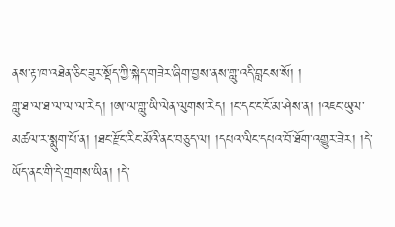ནས་རྟ་ཁ་འཐེན་ཅིང་ཟུར་སྡོད་ཀྱི་སྐེད་གཟེར་ཞིག་བྱས་ནས་གླུ་འདི་བླངས་སོ། །
གླུ་ཐ་ལ་ཐ་ལ་ལ་ལ་རེད། །ཨ་ལ་གླུ་ཡི་ལེན་ལུགས་རེད། །ང་དང་ང་ངོ་མ་ཤེས་ན། །འཇང་ཡུལ་མཚལ་ར་སྨུག་པོ་ན། །ཐང་རྫོང་རིང་མོའི་ནང་བཅུད་ལ། །དཔའ་ལིང་དཔའ་བོ་ཐོག་འགྱུར་ཟེར། །དེ་ཡོད་ནང་གི་དེ་གྲགས་ཡིན། །དེ་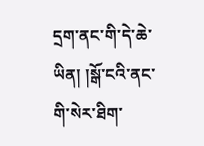དྲག་ནང་གི་དེ་ཆེ་ཡིན། །སྒོ་ངའི་ནང་གི་སེར་ཐིག་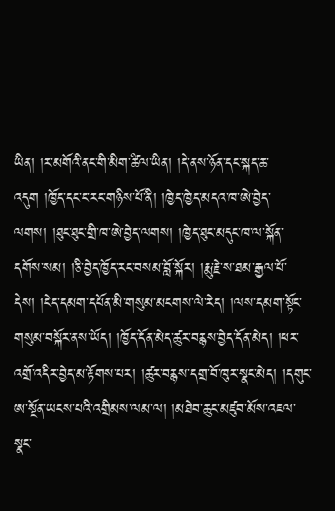ཡིན། །ར་མགོའི་ནང་གི་མིག་ཚིལ་ཡིན། །དེ་ནས་ཉོན་དང་སྐད་ཆ་འདུག །ཁྱོད་དང་ང་རང་གཉིས་པོ་ནི། །ཁྱེད་ཁྱེད་མདའ་ཁ་ཨེ་བྱེད་ལགས། །ཐུང་ཐུང་གྲི་ཁ་ཨེ་བྱེད་ལགས། །ཁྱེད་ཐུང་མདུང་ཁ་ལ་སྐོན་དགོས་སམ། །ཅི་བྱེད་ཁྱོད་རང་བསམ་བློ་སྐོར། །རྨུ་རྗེ་ས་ཐམ་རྒྱལ་པོ་དེས། །ངེད་དམག་དཔོན་མི་གསུམ་མངགས་ལེ་རེད། །ལས་དམག་སྟོང་གསུམ་བསྐོར་ནས་ཡོད། །ཁྱོད་དོན་མེད་ཚུར་བརྙས་བྱེད་དོན་མེད། །ཕར་འགྲོ་འདིར་བྱེད་མ་རྟོགས་པར། །ཚུར་བརྙས་དགྲ་བོ་ཁུར་སྣང་མེད། །དགུང་ཨ་སྔོན་ཡངས་པའི་འགྲིམས་ལམ་ལ། །མཐེབ་ཆུང་མཛུབ་མོས་འཇལ་སྣང་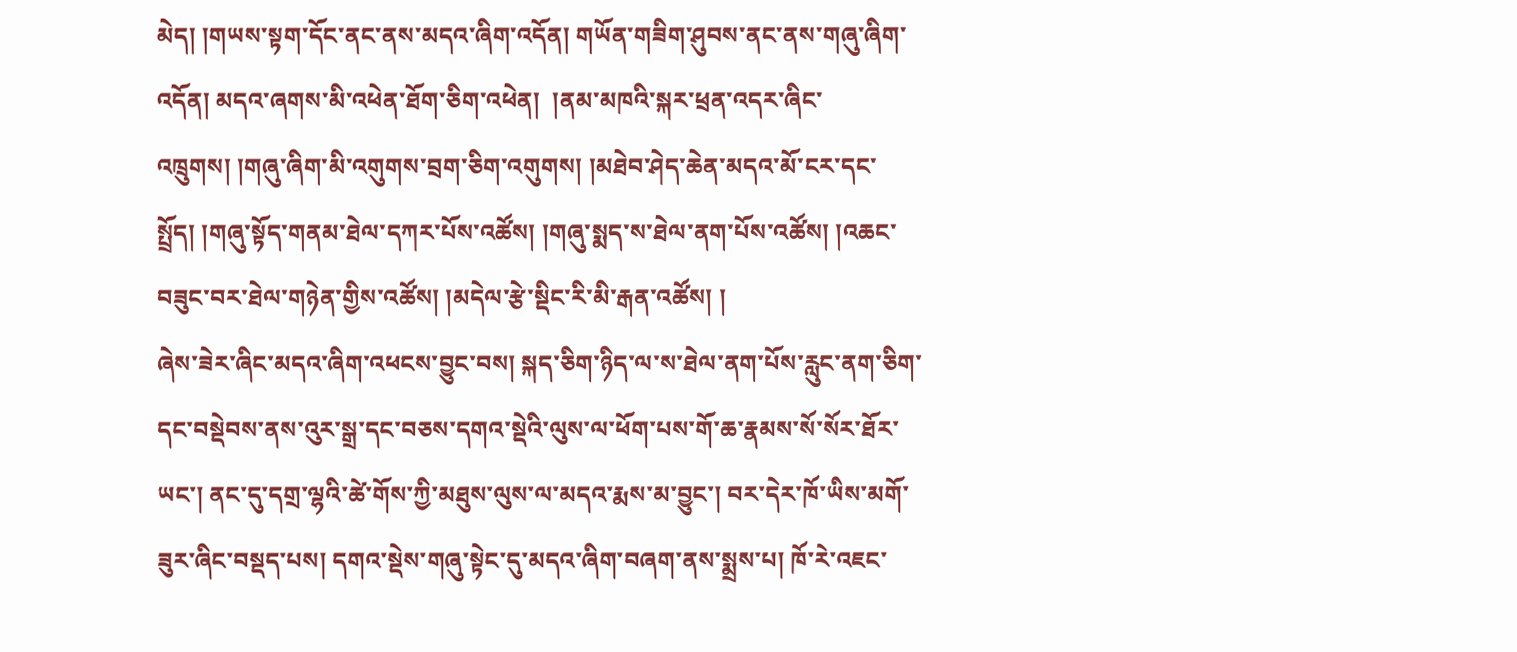མེད། །གཡས་སྟག་དོང་ནང་ནས་མདའ་ཞིག་འདོན། གཡོན་གཟིག་ཤུབས་ནང་ནས་གཞུ་ཞིག་འདོན། མདའ་ཞགས་མི་འཕེན་ཐོག་ཅིག་འཕེན།  །ནམ་མཁའི་སྐར་ཕྲན་འདར་ཞིང་འཁྲུགས། །གཞུ་ཞིག་མི་འགུགས་བྲག་ཅིག་འགུགས། །མཐེབ་ཤེད་ཆེན་མདའ་མོ་ངར་དང་སྤྲོད། །གཞུ་སྟོད་གནམ་ཐེལ་དཀར་པོས་འཚོས། །གཞུ་སྨད་ས་ཐེལ་ནག་པོས་འཚོས། །འཆང་བཟུང་བར་ཐེལ་གཉེན་གྱིས་འཚོས། །མདེལ་རྩེ་སྡིང་རི་མི་རྒན་འཚོས། །
ཞེས་ཟེར་ཞིང་མདའ་ཞིག་འཕངས་བྱུང་བས། སྐད་ཅིག་ཉིད་ལ་ས་ཐེལ་ནག་པོས་རླུང་ནག་ཅིག་དང་བསྡེབས་ནས་འུར་སྒྲ་དང་བཅས་དགའ་སྡེའི་ལུས་ལ་ཕོག་པས་གོ་ཆ་རྣམས་སོ་སོར་ཐོར་ཡང་། ནང་དུ་དགྲ་ལྷའི་ཚེ་གོས་ཀྱི་མཐུས་ལུས་ལ་མདའ་རྨས་མ་བྱུང་། བར་དེར་ཁོ་ཡིས་མགོ་ཟུར་ཞིང་བསྡད་པས། དགའ་སྡེས་གཞུ་སྟེང་དུ་མདའ་ཞིག་བཞག་ནས་སྨྲས་པ། ཁོ་རེ་འཇང་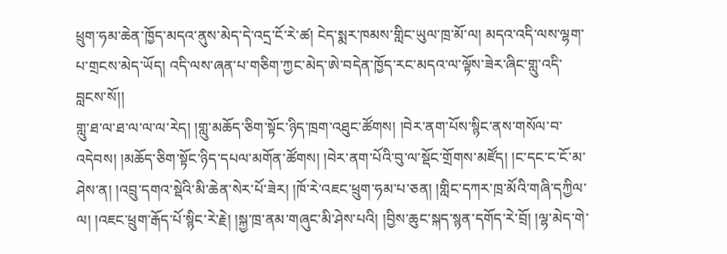ཕྲུག་ཧམ་ཆེན་ཁྱོད་མདའ་ནུས་མེད་དེ་འདྲ་ངོ་རེ་ཚ། ངེད་སྨར་ཁམས་གླིང་ཡུལ་ཁྲ་མོ་ལ། མདའ་འདི་ལས་ལྷག་པ་གྲངས་མེད་ཡོད། འདི་ལས་ཞན་པ་གཅིག་ཀྱང་མེད་ཨེ་བདེན་ཁྱོད་རང་མདའ་ལ་ལྟོས་ཟེར་ཞིང་གླུ་འདི་བླངས་སོ།།
གླུ་ཐ་ལ་ཐ་ལ་ལ་ལ་རེད། །གླུ་མཆོད་ཅིག་སྟོང་ཉིད་ཁྲག་འཐུང་ཚོགས། །བེར་ནག་པོས་སྙིང་ནས་གསོལ་བ་འདེབས། །མཆོད་ཅིག་སྟོང་ཉིད་དཔལ་མགོན་ཚོགས། །བེར་ནག་པོའི་བུ་ལ་སྡོང་གྲོགས་མཛོད། །ང་དང་ང་ངོ་མ་ཤེས་ན། །འབྲུ་དགའ་སྡེའི་མི་ཆེན་སེར་པོ་ཟེར། །ཁོ་རེ་འཇང་ཕྲུག་ཧམ་པ་ཅན། །གླིང་དཀར་ཁྲ་མོའི་གཞི་དཀྱིལ་ལ། །འཇང་ཕྲུག་རྒོད་པོ་སྙིང་རེ་རྗེ། །སྐྱ་ཁྲ་ནམ་གཞུང་མི་ཤེས་པའི། །བྱིས་ཆུང་སྐད་སྙན་དགོད་རེ་བྲོ། །ལྷ་མེད་གེ་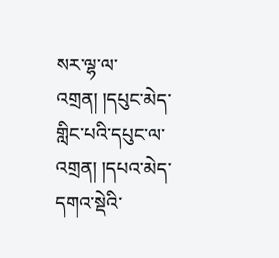སར་ལྷ་ལ་འགྲན། །དཔུང་མེད་གླིང་པའི་དཔུང་ལ་འགྲན། །དཔའ་མེད་དགའ་སྡེའི་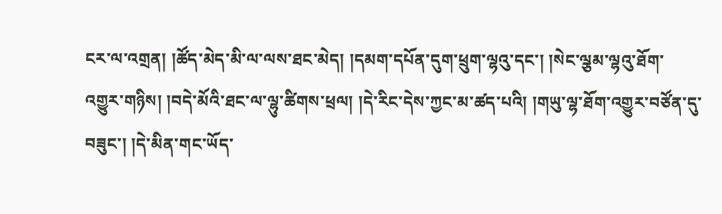ངར་ལ་འགྲན། །ཚོད་མེད་མི་ལ་ལས་ཐང་མེད། །དམག་དཔོན་དུག་ཕྲུག་ལྷའུ་དང་། །སེང་ལྕམ་ལྷའུ་ཐོག་འགྱུར་གཉིས། །བདེ་མོའི་ཐང་ལ་ལྷུ་ཚིགས་ཕྲལ། །དེ་རིང་དེས་ཀྱང་མ་ཚད་པའི། །གཡུ་ལྷ་ཐོག་འགྱུར་བཙོན་དུ་བཟུང་། །དེ་མིན་གང་ཡོད་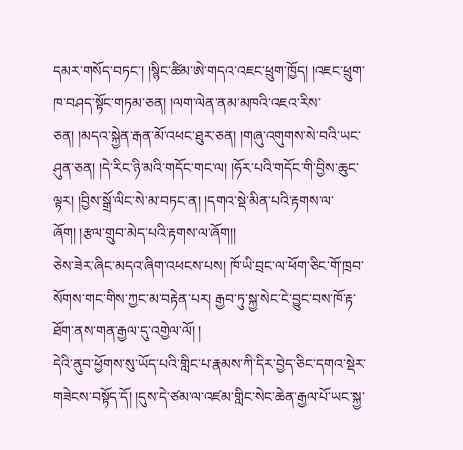དམར་གསོད་བཏང་། །སྙིང་ཚིམ་ཨེ་གདའ་འཇང་ཕྲུག་ཁྱོད། །འཇང་ཕྲུག་ཁ་བཤད་སྟོང་གཏམ་ཅན། །ལག་ལེན་ནམ་མཁའི་འཇའ་རིས་ཅན། །མདའ་སྐྱེན་རྒན་མོ་འཕང་ཐུར་ཅན། །གཞུ་འགུགས་སེ་བའི་ཡང་ཤུན་ཅན། །དེ་རིང་ཉི་མའི་གདོང་གང་ལ། །ཧོར་པའི་གདོང་གི་བྱིས་ཆུང་ལྟར། །བྱིས་སྒྲོ་ལིང་སེ་མ་བཏང་ན། །དགའ་སྡེ་མིན་པའི་རྟགས་ལ་ཞོག། །རྩལ་གྲུབ་མེད་པའི་རྟགས་ལ་ཞོག།།
ཅེས་ཟེར་ཞིང་མདའ་ཞིག་འཕངས་པས། ཁོ་ཡི་བྲང་ལ་ཕོག་ཅིང་གོ་ཁྲབ་སོགས་གང་གིས་ཀྱང་མ་བརྟེན་པར། རྒྱབ་ཏུ་སྐྱ་སེང་ངེ་བྱུང་བས་ཁོ་རྟ་ཐོག་ནས་གན་རྒྱལ་དུ་འགྱེལ་ལོ། །
དེའི་ནུབ་ཕྱོགས་སུ་ཡོད་པའི་གླིང་པ་རྣམས་ཀི་དིར་བྱེད་ཅིང་དགའ་སྡེར་གཟེངས་བསྟོད་དོ། །དུས་དེ་ཙམ་ལ་འཛམ་གླིང་སེང་ཆེན་རྒྱལ་པོ་ཡང་སྐྱ་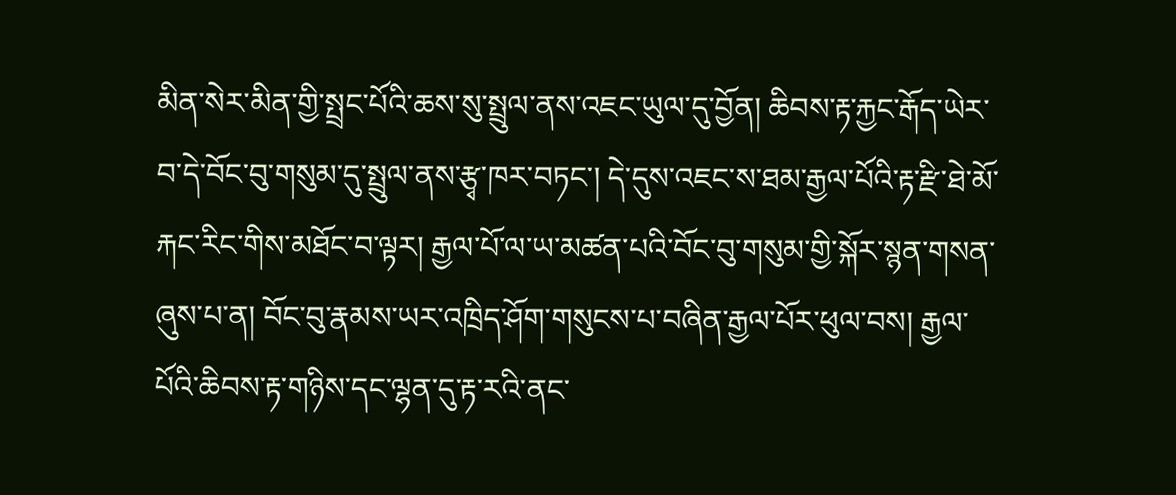མིན་སེར་མིན་གྱི་སྤྲང་པོའི་ཆས་སུ་སྤྲུལ་ནས་འཇང་ཡུལ་དུ་བྱོན། ཆིབས་རྟ་རྐྱང་རྒོད་ཡེར་བ་དེ་བོང་བུ་གསུམ་དུ་སྤྲུལ་ནས་རྩྭ་ཁར་བཏང་། དེ་དུས་འཇང་ས་ཐམ་རྒྱལ་པོའི་རྟ་རྫི་ཐེ་མོ་རྐང་རིང་གིས་མཐོང་བ་ལྟར། རྒྱལ་པོ་ལ་ཡ་མཚན་པའི་བོང་བུ་གསུམ་གྱི་སྐོར་སྙན་གསན་ཞུས་པ་ན། བོང་བུ་རྣམས་ཡར་འཁྲིད་ཤོག་གསུངས་པ་བཞིན་རྒྱལ་པོར་ཕུལ་བས། རྒྱལ་པོའི་ཆིབས་རྟ་གཉིས་དང་ལྷན་དུ་རྟ་རའི་ནང་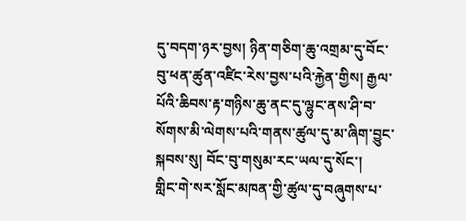དུ་བདག་ཉར་བྱས། ཉིན་གཅིག་ཆུ་འགྲམ་དུ་བོང་བུ་ཕན་ཚུན་འཛིང་རེས་བྱས་པའི་རྐྱེན་གྱིས། རྒྱལ་པོའི་ཆིབས་རྟ་གཉིས་ཆུ་ནང་དུ་ལྷུང་ནས་ཤི་བ་སོགས་མི་ལེགས་པའི་གནས་ཚུལ་དུ་མ་ཞིག་བྱུང་སྐབས་སུ། བོང་བུ་གསུམ་རང་ཡལ་དུ་སོང་།
གླིང་གེ་སར་སློང་མཁན་གྱི་ཚུལ་དུ་བཞུགས་པ་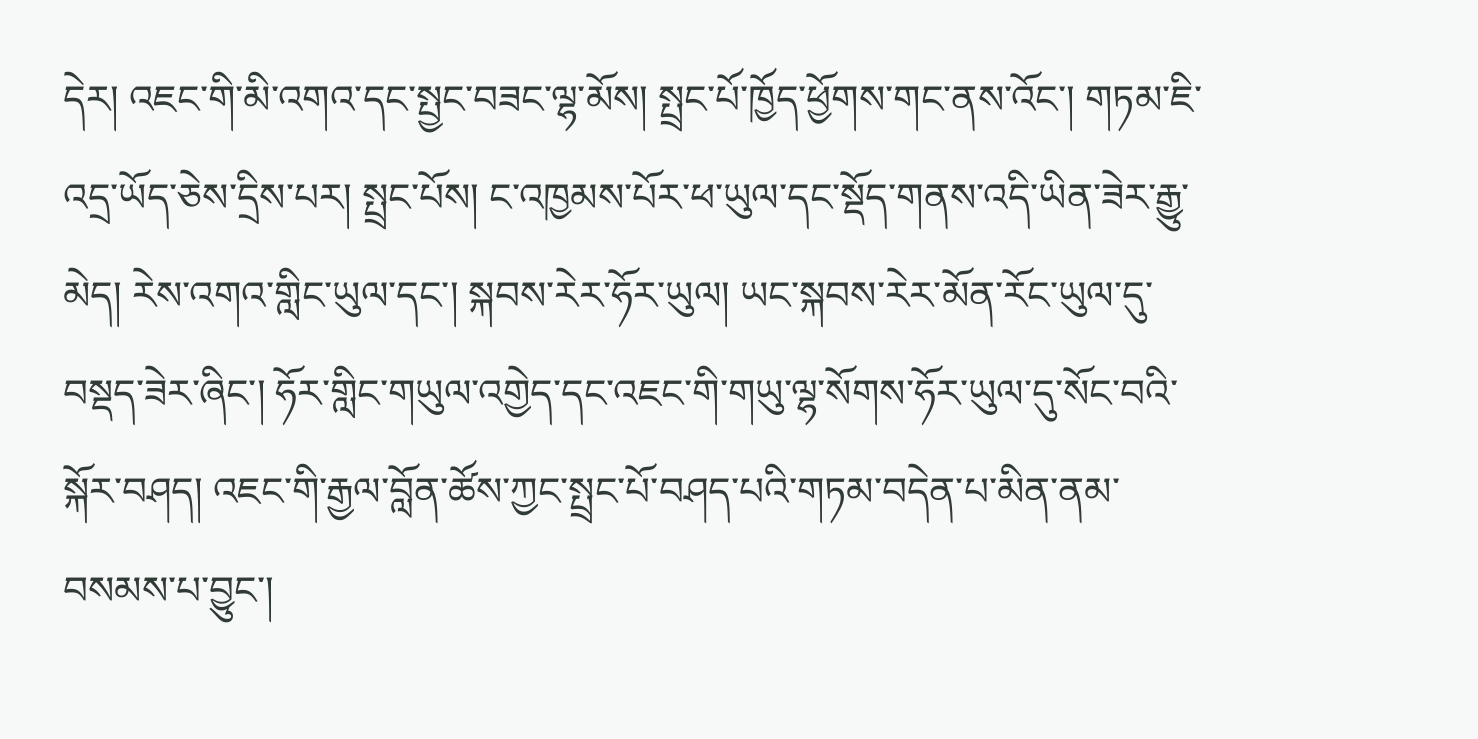དེར། འཇང་གི་མི་འགའ་དང་སྤྱང་བཟང་ལྷ་མོས། སྤྲང་པོ་ཁྱོད་ཕྱོགས་གང་ནས་འོང་། གཏམ་ཇི་འདྲ་ཡོད་ཅེས་དྲིས་པར། སྤྲང་པོས། ང་འཁྱམས་པོར་ཕ་ཡུལ་དང་སྡོད་གནས་འདི་ཡིན་ཟེར་རྒྱུ་མེད། རེས་འགའ་གླིང་ཡུལ་དང་། སྐབས་རེར་ཧོར་ཡུལ། ཡང་སྐབས་རེར་མོན་རོང་ཡུལ་དུ་བསྡད་ཟེར་ཞིང་། ཧོར་གླིང་གཡུལ་འགྱེད་དང་འཇང་གི་གཡུ་ལྷ་སོགས་ཧོར་ཡུལ་དུ་སོང་བའི་སྐོར་བཤད། འཇང་གི་རྒྱལ་བློན་ཚོས་ཀྱང་སྤྲང་པོ་བཤད་པའི་གཏམ་བདེན་པ་མིན་ནམ་བསམས་པ་བྱུང་།